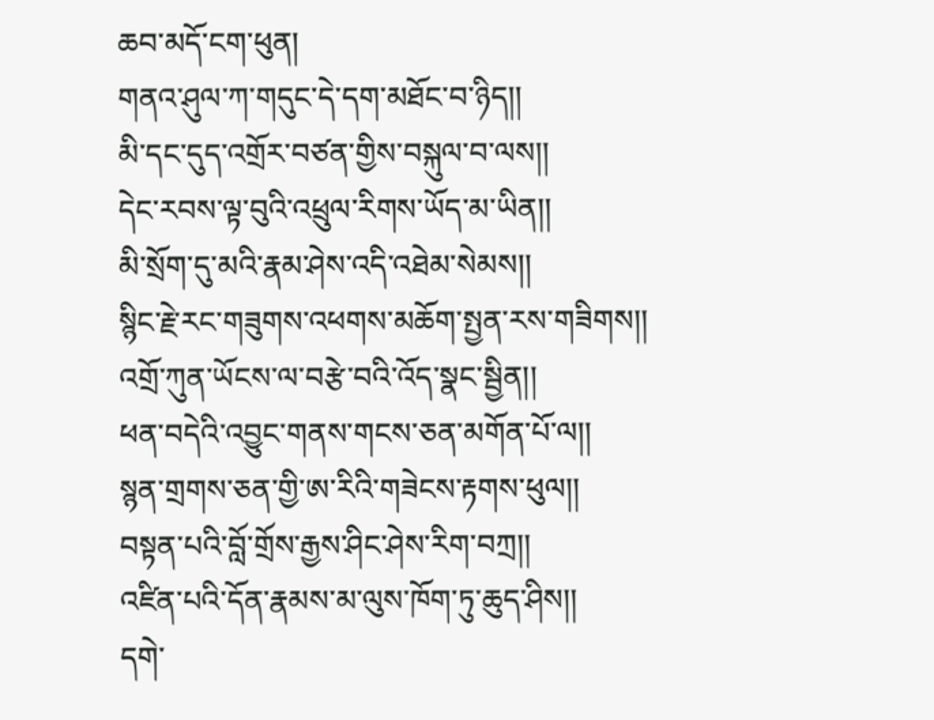ཆབ་མདོ་ངག་ཕུན།
གནའ་ཤུལ་ཀ་གདུང་དེ་དག་མཐོང་བ་ཉིད།།
མི་དང་དུད་འགྲོར་བཙན་གྱིས་བསྐུལ་བ་ལས།།
དེང་རབས་ལྟ་བུའི་འཕྲུལ་རིགས་ཡོད་མ་ཡིན།།
མི་སྲོག་དུ་མའི་རྣམ་ཤེས་འདི་འཐེམ་སེམས།།
སྙིང་རྗེ་རང་གཟུགས་འཕགས་མཆོག་སྤྱན་རས་གཟིགས།།
འགྲོ་ཀུན་ཡོངས་ལ་བརྩེ་བའི་འོད་སྣང་སྦྱིན།།
ཕན་བདེའི་འབྱུང་གནས་གངས་ཅན་མགོན་པོ་ལ།།
སྙན་གྲགས་ཅན་གྱི་ཨ་རིའི་གཟེངས་རྟགས་ཕུལ།།
བསྟན་པའི་བློ་གྲོས་རྒྱས་ཤིང་ཤེས་རིག་བཀྲ།།
འཛིན་པའི་དོན་རྣམས་མ་ལུས་ཁོག་ཏུ་ཆུད་ཤིས།།
དགེ་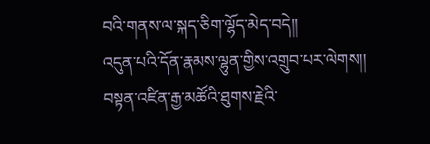བའི་གནས་ལ་སྐད་ཅིག་ལྷོད་མེད་བདེ།།
འདུན་པའི་དོན་རྣམས་ལྷུན་གྱིས་འགྲུབ་པར་ལེགས།།
བསྟན་འཛིན་རྒྱ་མཚོའི་ཐུགས་རྗེའི་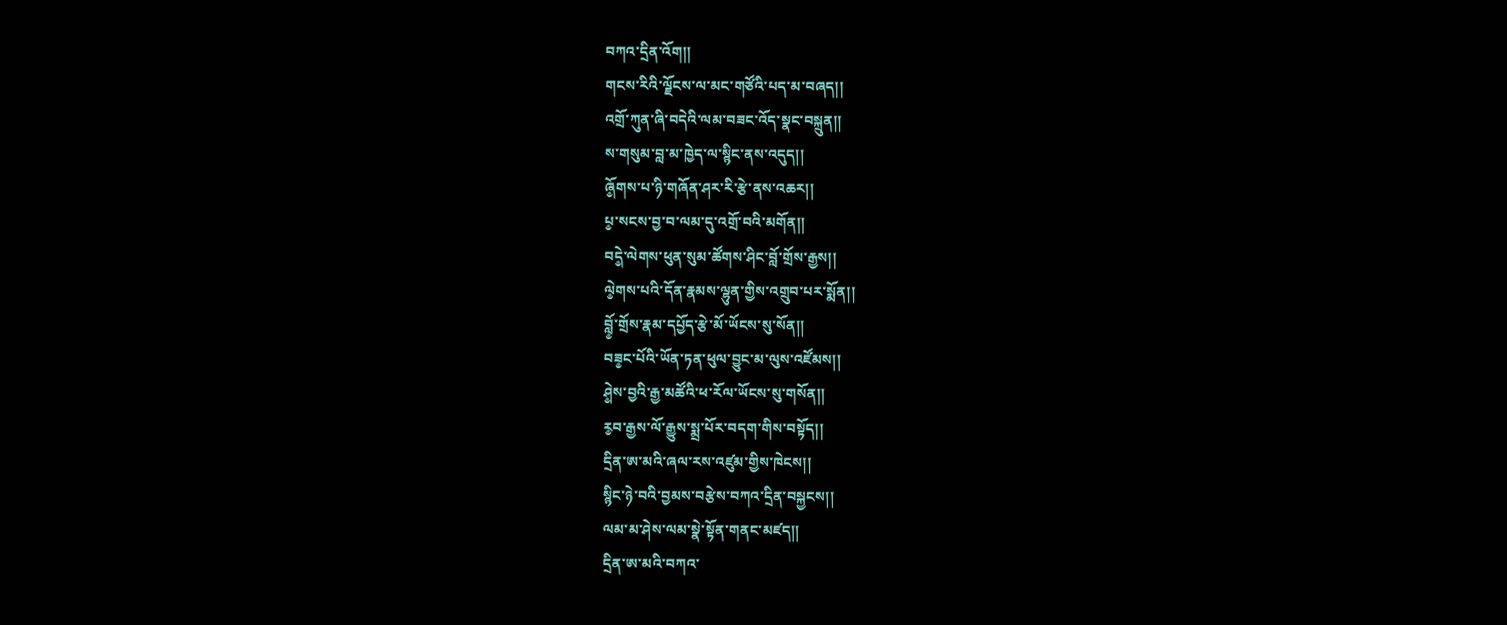བཀའ་དྲིན་འོག།།
གངས་རིའི་ལྗོངས་ལ་མང་གཙོའི་པད་མ་བཞད།།
འགྲོ་ཀུན་ཞི་བདེའི་ལམ་བཟང་འོད་སྣང་བསྐྲུན།།
ས་གསུམ་བླ་མ་ཁྱེད་ལ་སྙིང་ནས་འདུད།།
ཞོ༵གས་པ་ཉི་གཞོན་ཤར་རི་རྩེ་ནས་འཆར།།
པ༵་སངས་བྱ་བ་ལམ་དུ་འགྲོ་བའི་མགོན།།
བདེ༵་ལེགས་ཕུན་སུམ་ཚོགས་ཤིང་བློ་གྲོས་རྒྱས།།
ལེ༵གས་པའི་དོན་རྣམས་ལྷུན་གྱིས་འགྲུབ་པར་སྨོན།།
བློ༵་གྲོས་རྣམ་དཔྱོད་རྩེ་མོ་ཡོངས་སུ་སོན།།
བཟ༵ང་པོའི་ཡོན་ཏན་ཕུལ་བྱུང་མ་ལུས་འཛོམས།།
ཤེ༵ས་བྱའི་རྒྱ་མཚོའི་ཕ་རོལ་ཡོངས་སུ་གསོན།།
ར༵བ་རྒྱས་ལོ་རྒྱུས་སྨྲ་པོར་བདག་གིས་བསྟོད།།
དྲིན་ཨ་མའི་ཞལ་རས་འཛུམ་གྱིས་ཁེངས།།
སྙིང་ཉེ་བའི་བྱམས་བརྩེས་བཀའ་དྲིན་བསྐྱངས།།
ལམ་མ་ཤེས་ལམ་སྣེ་སྟོན་གནང་མཛད།།
དྲིན་ཨ་མའི་བཀའ་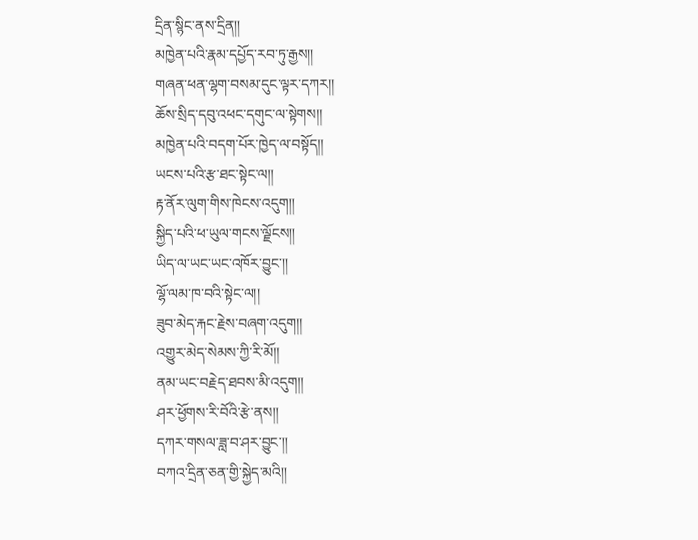དྲིན་སྙིང་ནས་དྲིན།།
མཁྱེན་པའི་རྣམ་དཔྱོད་རབ་ཏུ་རྒྱས།།
གཞན་ཕན་ལྷག་བསམ་དུང་ལྟར་དཀར།།
ཆོས་སྲིད་དབུ་འཕང་དགུང་ལ་སྟེགས།།
མཁྱེན་པའི་བདག་པོར་ཁྱེད་ལ་བསྟོད།།
ཡངས་པའི་རྩ་ཐང་སྟེང་ལ།།
རྟ་ནོར་ལུག་གིས་ཁེངས་འདུག།།
སྐྱིད་པའི་ཕ་ཡུལ་གངས་ལྗོངས།།
ཡིད་ལ་ཡང་ཡང་འཁོར་བྱུང་།།
ལྷོ་ལམ་ཁ་བའི་སྟེང་ལ།།
ཟུབ་མེད་རྐང་རྗེས་བཞག་འདུག།།
འགྱུར་མེད་སེམས་ཀྱི་རི་མོ།།
ནམ་ཡང་བརྗེད་ཐབས་མི་འདུག།།
ཤར་ཕྱོགས་རི་བོའི་རྩེ་ནས།།
དཀར་གསལ་ཟླ་བ་ཤར་བྱུང་།།
བཀའ་དྲིན་ཅན་གྱི་སྐྱེད་མའི།།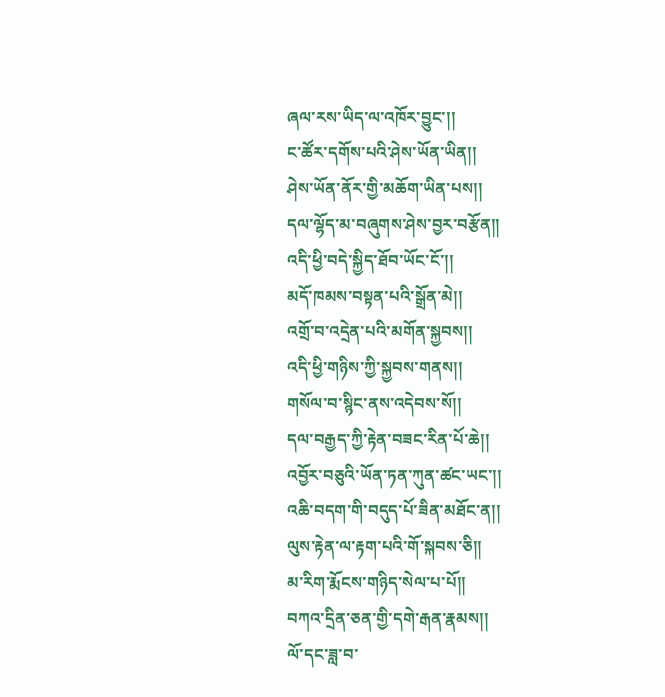ཞལ་རས་ཡིད་ལ་འཁོར་བྱུང་།།
ང་ཚོར་དགོས་པའི་ཤེས་ཡོན་ཡིན།།
ཤེས་ཡོན་ནོར་གྱི་མཆོག་ཡིན་པས།།
དལ་ལྷོད་མ་བཞུགས་ཤེས་བྱར་བརྩོན།།
འདི་ཕྱི་བདེ་སྐྱིད་ཐོབ་ཡོང་ངོ་།།
མདོ་ཁམས་བསྟན་པའི་སྒྲོན་མེ།།
འགྲོ་བ་འདྲེན་པའི་མགོན་སྐྱབས།།
འདི་ཕྱི་གཉིས་ཀྱི་སྐྱབས་གནས།།
གསོལ་བ་སྙིང་ནས་འདེབས་སོ།།
དལ་བརྒྱད་ཀྱི་རྟེན་བཟང་རིན་པོ་ཆེ།།
འབྱོར་བཅུའི་ཡོན་ཏན་ཀུན་ཚང་ཡང་།།
འཆི་བདག་གི་བདུད་པོ་ཟིན་མཐོང་ན།།
ལུས་རྟེན་ལ་རྟག་པའི་གོ་སྐབས་ཅི།།
མ་རིག་རྨོངས་གཉིད་སེལ་པ་པོ།།
བཀའ་དྲིན་ཅན་གྱི་དགེ་རྒན་རྣམས།།
ལོ་དང་ཟླ་བ་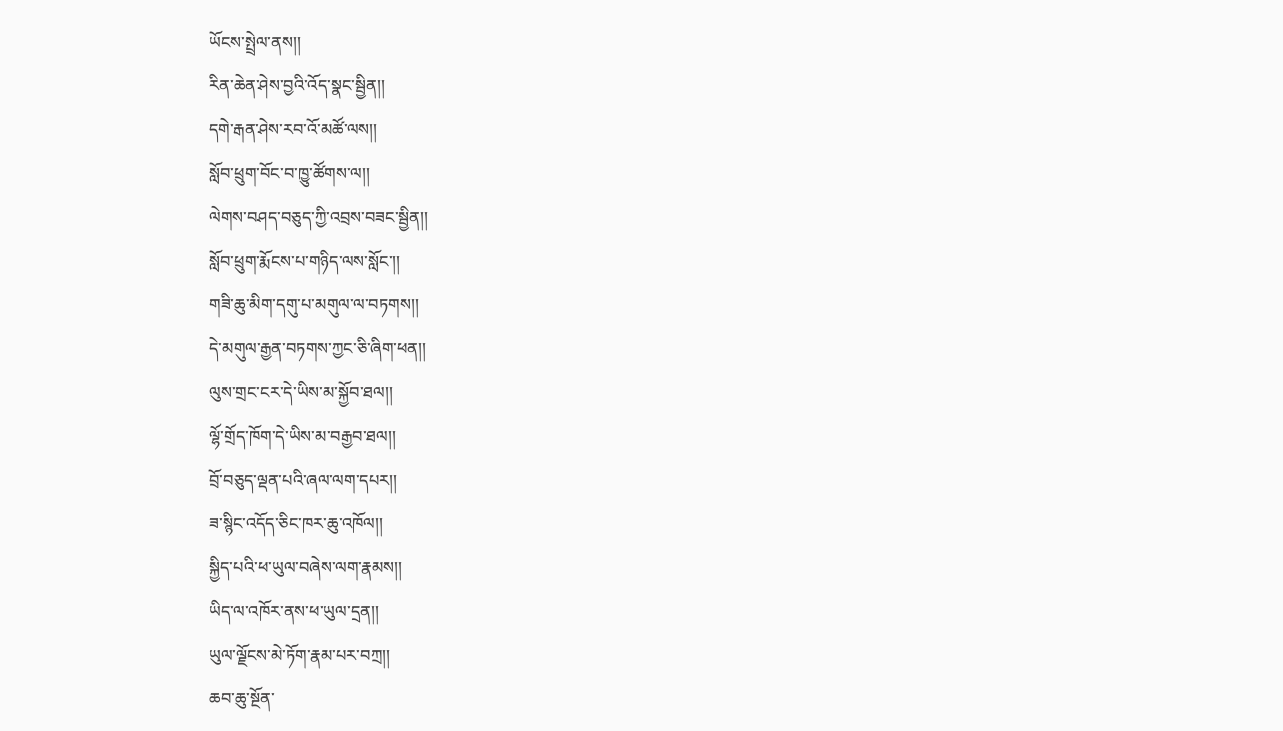ཡོངས་སྤྲེལ་ནས།།
རིན་ཆེན་ཤེས་བྱའི་འོད་སྣང་སྦྱིན།།
དགེ་རྒན་ཤེས་རབ་འོ་མཚོ་ལས།།
སློབ་ཕྲུག་བོང་བ་ཁྱུ་ཚོགས་ལ།།
ལེགས་བཤད་བཅུད་ཀྱི་འབྲས་བཟང་སྦྱིན།།
སློབ་ཕྲུག་རྨོངས་པ་གཉིད་ལས་སློང་།།
གཟི་ཆུ་མིག་དགུ་པ་མགུལ་ལ་བཏགས།།
དེ་མགུལ་རྒྱན་བཏགས་ཀྱང་ཅི་ཞིག་ཕན།།
ལུས་གྲང་ངར་དེ་ཡིས་མ་སྐྱོབ་ཐལ།།
ལྷོ་གྲོད་ཁོག་དེ་ཡིས་མ་བརྒྱབ་ཐལ།།
བྲོ་བཅུད་ལྡན་པའི་ཞལ་ལག་དཔར།།
ཟ་སྙིང་འདོད་ཅིང་ཁར་ཆུ་འཁོལ།།
སྐྱིད་པའི་ཕ་ཡུལ་བཞེས་ལག་རྣམས།།
ཡིད་ལ་འཁོར་ནས་ཕ་ཡུལ་དྲན།།
ཡུལ་ལྗོངས་མེ་ཏོག་རྣམ་པར་བཀྲ།།
ཆབ་ཆུ་སྔོན་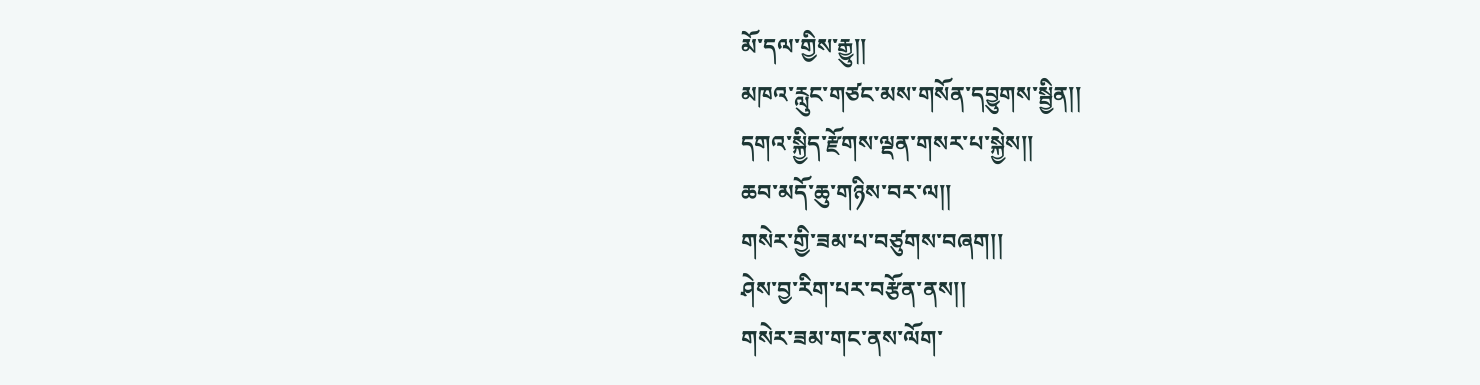མོ་དལ་གྱིས་རྒྱུ།།
མཁའ་རླུང་གཙང་མས་གསོན་དབྱུགས་སྦྱིན།།
དགའ་སྐྱིད་རྫོགས་ལྡན་གསར་པ་སྐྱེས།།
ཆབ་མདོ་ཆུ་གཉིས་བར་ལ།།
གསེར་གྱི་ཟམ་པ་བཙུགས་བཞག།།
ཤེས་བྱ་རིག་པར་བརྩོན་ནས།།
གསེར་ཟམ་གང་ནས་ལོག་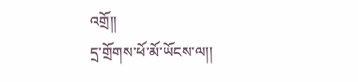འགྲོ།།
དྲ་གྲོགས་ཕོ་མོ་ཡོངས་ལ།།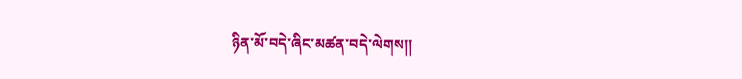ཉིན་མོ་བདེ་ཞིང་མཚན་བདེ་ལེགས།།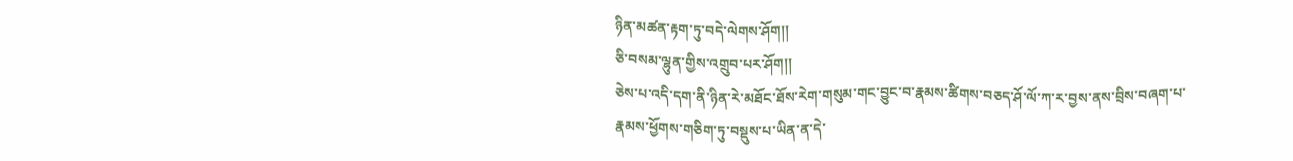ཉིན་མཚན་རྟག་ཏུ་བདེ་ལེགས་ཤོག།།
ཅི་བསམ་ལྷུན་གྱིས་འགྲུབ་པར་ཤོག།།
ཅེས་པ་འདི་དག་ནི་ཉིན་རེ་མཐོང་ཐོས་རེག་གསུམ་གང་བྱུང་བ་རྣམས་ཚིགས་བཅད་ཤོ་ལོ་ཀ་ར་བྱས་ནས་བྲིས་བཞག་པ་རྣམས་ཕྱོགས་གཅིག་ཏུ་བསྡུས་པ་ཡིན་ན་དེ་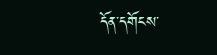དོན་དགོངས་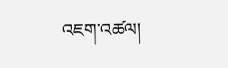འཇག་འཚལ།